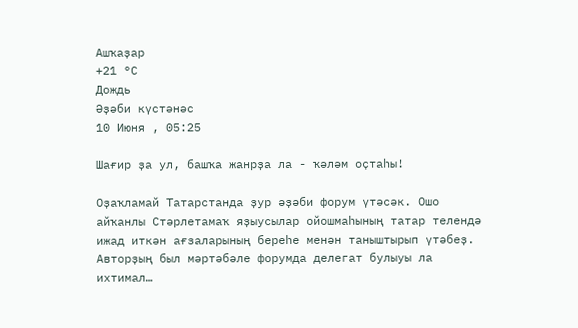Ашҡаҙар
+21 °С
Дождь
Әҙәби күстәнәс
10 Июня , 05:25

Шағир ҙа ул, башҡа жанрҙа ла - ҡәләм оҫтаһы!

Оҙаҡламай Татарстанда ҙур әҙәби форум үтәсәк. Ошо айҡанлы Стәрлетамаҡ яҙыусылар ойошмаһының татар телендә ижад иткән ағзаларының береһе менән таныштырып үтәбеҙ. Авторҙың был мәртәбәле форумда делегат булыуы ла ихтимал…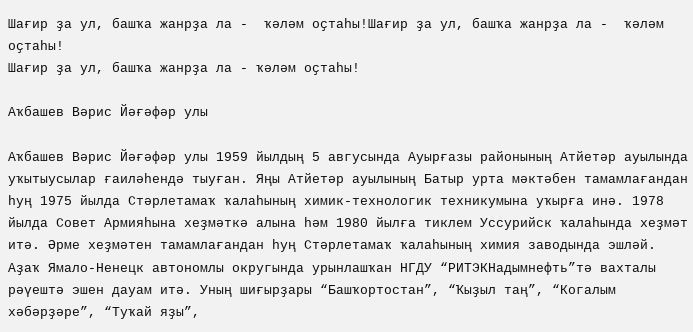Шағир ҙа ул, башҡа жанрҙа ла -  ҡәләм оҫтаһы!Шағир ҙа ул, башҡа жанрҙа ла -  ҡәләм оҫтаһы!
Шағир ҙа ул, башҡа жанрҙа ла - ҡәләм оҫтаһы!

Аҡбашев Вәрис Йәғәфәр улы

Аҡбашев Вәрис Йәғәфәр улы 1959 йылдың 5 авгусында Ауырғазы районының Атйетәр ауылында уҡытыусылар ғаиләһендә тыуған. Яңы Атйетәр ауылының Батыр урта мәктәбен тамамлағандан һуң 1975 йылда Стәрлетамаҡ ҡалаһының химик-технологик техникумына уҡырға инә. 1978 йылда Совет Армияһына хеҙмәткә алына һәм 1980 йылға тиклем Уссурийск ҡалаһында хеҙмәт итә. Әрме хеҙмәтен тамамлағандан һуң Стәрлетамаҡ ҡалаһының химия заводында эшләй. Аҙаҡ Ямало-Ненецк автономлы округында урынлашҡан НГДУ “РИТЭКНадымнефть”тә вахталы рәүештә эшен дауам итә. Уның шиғырҙары “Башҡортостан”, “Ҡыҙыл таң”, “Когалым хәбәрҙәре”, “Туҡай яҙы”,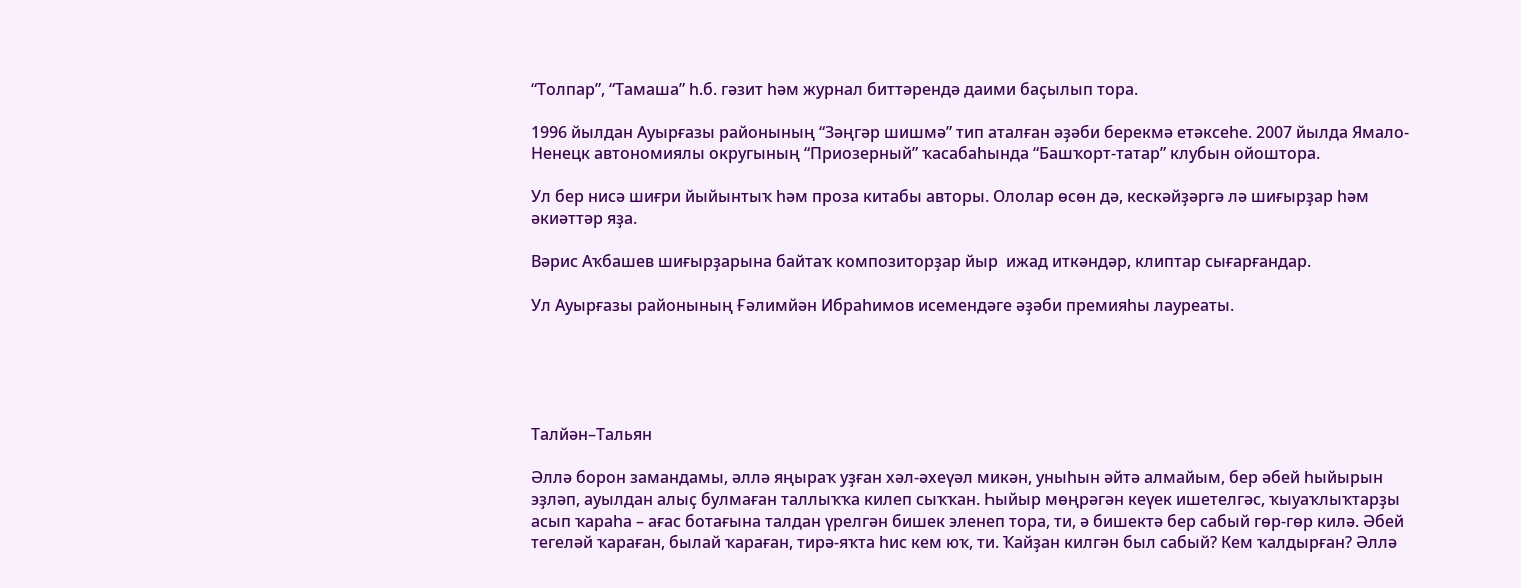“Толпар”, “Тамаша” һ.б. гәзит һәм журнал биттәрендә даими баҫылып тора.

1996 йылдан Ауырғазы районының “Зәңгәр шишмә” тип аталған әҙәби берекмә етәксеһе. 2007 йылда Ямало-Ненецк автономиялы округының “Приозерный” ҡасабаһында “Башҡорт-татар” клубын ойоштора.

Ул бер нисә шиғри йыйынтыҡ һәм проза китабы авторы. Ололар өсөн дә, кескәйҙәргә лә шиғырҙар һәм әкиәттәр яҙа.

Вәрис Аҡбашев шиғырҙарына байтаҡ композиторҙар йыр  ижад иткәндәр, клиптар сығарғандар.

Ул Ауырғазы районының Ғәлимйән Ибраһимов исемендәге әҙәби премияһы лауреаты.





Талйән–Тальян

Әллә борон замандамы, әллә яңыраҡ уҙған хәл-әхеүәл микән, уныһын әйтә алмайым, бер әбей һыйырын эҙләп, ауылдан алыҫ булмаған таллыҡҡа килеп сыҡҡан. Һыйыр мөңрәгән кеүек ишетелгәс, ҡыуаҡлыҡтарҙы асып ҡараһа – ағас ботағына талдан үрелгән бишек эленеп тора, ти, ә бишектә бер сабый гөр-гөр килә. Әбей тегеләй ҡараған, былай ҡараған, тирә-яҡта һис кем юҡ, ти. Ҡайҙан килгән был сабый? Кем ҡалдырған? Әллә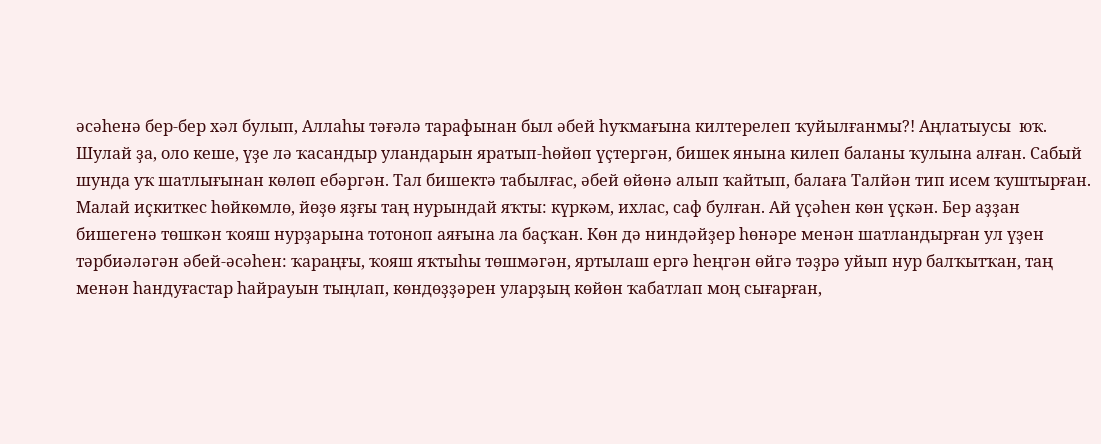әсәһенә бер-бер хәл булып, Аллаһы тәғәлә тарафынан был әбей һуҡмағына килтерелеп ҡуйылғанмы?! Аңлатыусы  юҡ. Шулай ҙа, оло кеше, үҙе лә ҡасандыр уландарын яратып-һөйөп үҫтергән, бишек янына килеп баланы ҡулына алған. Сабый шунда уҡ шатлығынан көлөп ебәргән. Тал бишектә табылғас, әбей өйөнә алып ҡайтып, балаға Талйән тип исем ҡуштырған. Малай иҫкиткес һөйкөмлө, йөҙө яҙғы таң нурындай яҡты: күркәм, ихлас, саф булған. Ай үҫәһен көн үҫкән. Бер аҙҙан бишегенә төшкән ҡояш нурҙарына тотоноп аяғына ла баҫҡан. Көн дә ниндәйҙер һөнәре менән шатландырған ул үҙен тәрбиәләгән әбей-әсәһен: ҡараңғы, ҡояш яҡтыһы төшмәгән, яртылаш ергә һеңгән өйгә тәҙрә уйып нур балҡытҡан, таң менән һандуғастар һайрауын тыңлап, көндөҙҙәрен уларҙың көйөн ҡабатлап моң сығарған,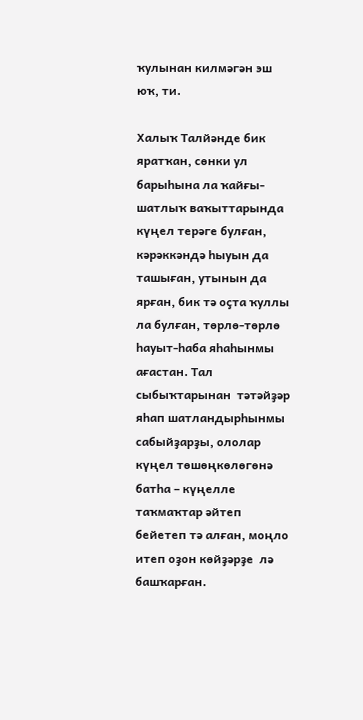ҡулынан килмәгән эш юҡ, ти.

Халыҡ Талйәнде бик яратҡан, сөнки ул барыһына ла ҡайғы-шатлыҡ ваҡыттарында күңел терәге булған, кәрәккәндә һыуын да ташыған, утынын да ярған, бик тә оҫта ҡуллы ла булған, төрлө-төрлө һауыт-һаба яһаһынмы ағастан. Тал сыбыҡтарынан  тәтәйҙәр яһап шатландырһынмы сабыйҙарҙы, ололар күңел төшөңкөлөгөнә батһа – күңелле таҡмаҡтар әйтеп бейетеп тә алған, моңло итеп оҙон көйҙәрҙе  лә башҡарған.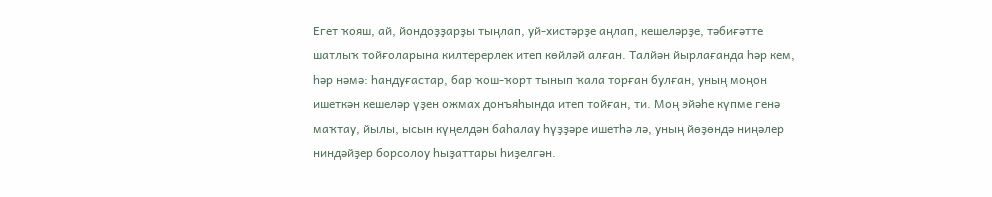Егет ҡояш, ай, йондоҙҙарҙы тыңлап, уй-хистәрҙе аңлап, кешеләрҙе, тәбиғәтте шатлыҡ тойғоларына килтерерлек итеп көйләй алған. Талйән йырлағанда һәр кем, һәр нәмә: һандуғастар, бар ҡош-ҡорт тынып ҡала торған булған, уның моңон ишеткән кешеләр үҙен ожмах донъяһында итеп тойған, ти. Моң эйәһе күпме генә маҡтау, йылы, ысын күңелдән баһалау һүҙҙәре ишетһә лә, уның йөҙөндә ниңәлер ниндәйҙер борсолоу һыҙаттары һиҙелгән.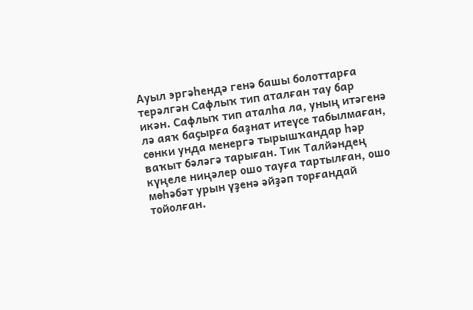Ауыл эргәһендә генә башы болоттарға терәлгән Сафлыҡ тип аталған тау бар икән. Сафлыҡ тип аталһа ла, уның итәгенә лә аяҡ баҫырға баҙнат итеүсе табылмаған, сөнки унда менергә тырышҡандар һәр ваҡыт бәләгә тарыған. Тик Талйәндең күңеле ниңәлер ошо тауға тартылған, ошо мөһәбәт урын үҙенә әйҙәп торғандай тойолған.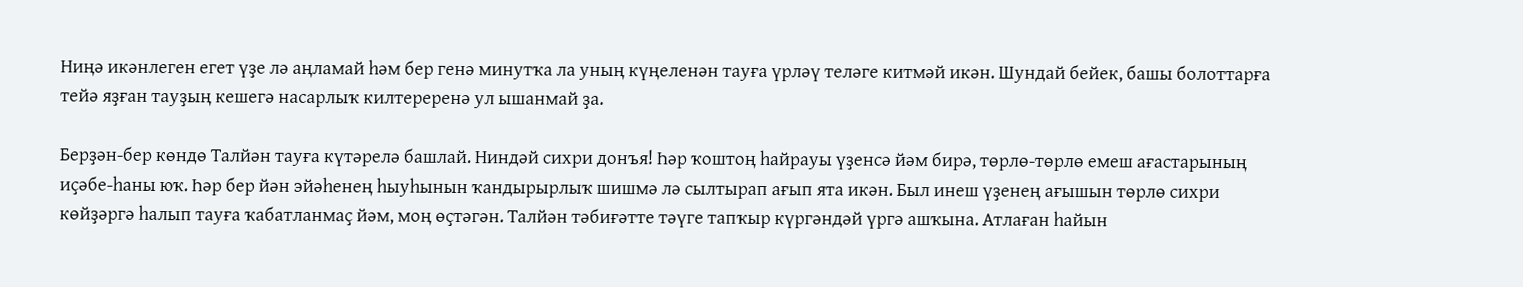Ниңә икәнлеген егет үҙе лә аңламай һәм бер генә минутҡа ла уның күңеленән тауға үрләү теләге китмәй икән. Шундай бейек, башы болоттарға тейә яҙған тауҙың кешегә насарлыҡ килтереренә ул ышанмай ҙа.

Берҙән-бер көндө Талйән тауға күтәрелә башлай. Ниндәй сихри донъя! Һәр ҡоштоң һайрауы үҙенсә йәм бирә, төрлө-төрлө емеш ағастарының иҫәбе-һаны юҡ. Һәр бер йән эйәһенең һыуһынын ҡандырырлыҡ шишмә лә сылтырап ағып ята икән. Был инеш үҙенең ағышын төрлө сихри көйҙәргә һалып тауға ҡабатланмаҫ йәм, моң өҫтәгән. Талйән тәбиғәтте тәүге тапҡыр күргәндәй үргә ашҡына. Атлаған һайын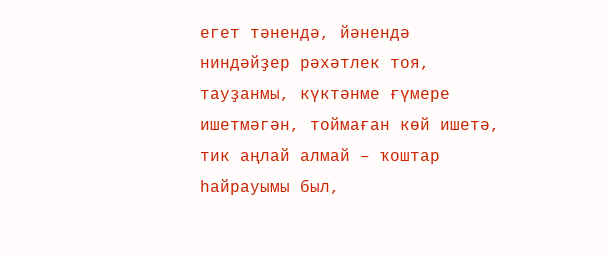егет тәнендә, йәнендә ниндәйҙер рәхәтлек тоя, тауҙанмы, күктәнме ғүмере ишетмәгән, тоймаған көй ишетә, тик аңлай алмай – ҡоштар һайрауымы был,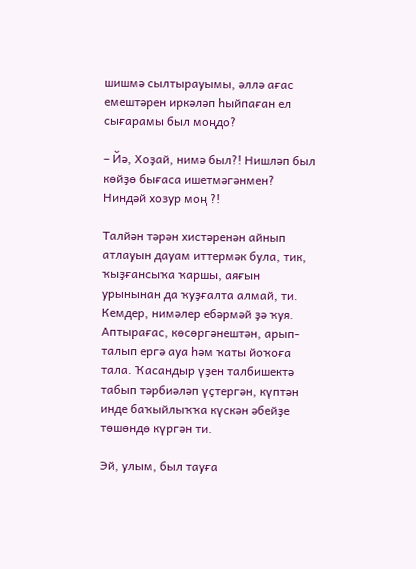шишмә сылтырауымы, әллә ағас емештәрен иркәләп һыйпаған ел сығарамы был моңдо?

– Йә, Хоҙай, нимә был?! Нишләп был көйҙө бығаса ишетмәгәнмен? Ниндәй хозур моң ?!

Талйән тәрән хистәренән айнып атлауын дауам иттермәк була, тик, ҡыҙғансыҡа ҡаршы, аяғын урынынан да ҡуҙғалта алмай, ти. Кемдер, нимәлер ебәрмәй ҙә ҡуя. Аптырағас, көсөргәнештән, арып-талып ергә ауа һәм ҡаты йоҡоға тала. Ҡасандыр үҙен талбишектә табып тәрбиәләп үҫтергән, күптән инде баҡыйлыҡҡа күскән әбейҙе төшөндө күргән ти.

Эй, улым, был тауға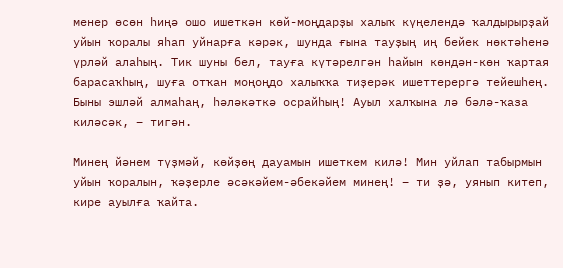менер өсөн һиңә ошо ишеткән көй-моңдарҙы халыҡ күңелендә ҡалдырырҙай уйын ҡоралы яһап уйнарға кәрәк, шунда ғына тауҙың иң бейек нөктәһенә үрләй алаһың. Тик шуны бел, тауға күтәрелгән һайын көндән-көн ҡартая барасаҡһың, шуға отҡан моңоңдо халыҡҡа тиҙерәк ишеттерергә тейешһең. Быны эшләй алмаһаң, һәләкәткә осрайһың! Ауыл халҡына лә бәлә-ҡаза киләсәк, – тигән.

Минең йәнем түҙмәй, көйҙөң дауамын ишеткем килә! Мин уйлап табырмын уйын ҡоралын, ҡәҙерле әсәкәйем-әбекәйем минең! – ти ҙә, уянып китеп, кире ауылға ҡайта.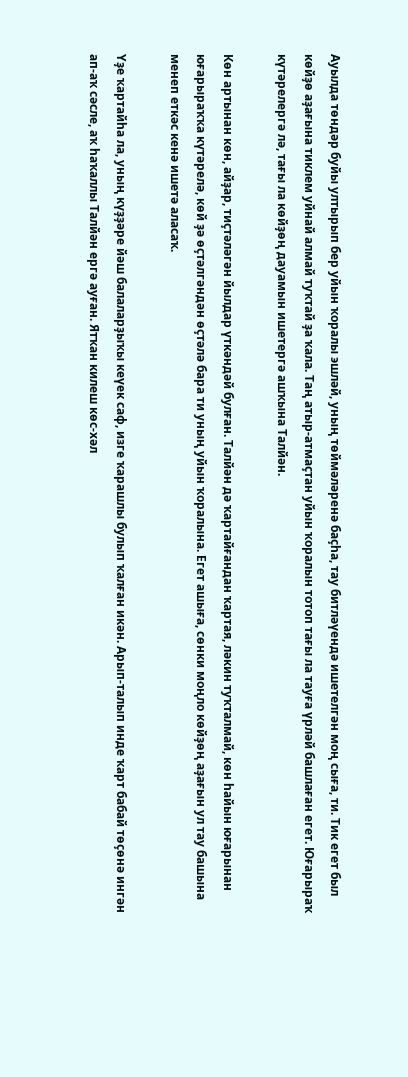Ауылда төндәр буйы ултырып бер уйын ҡоралы эшләй, уның төймәләренә баҫһа, тау битләүендә ишетелгән моң сыға, ти. Тик егет был көйҙө аҙағына тиклем уйнай алмай туҡтай ҙа ҡала. Таң атыр-атмаҫтан уйын ҡоралын тотоп тағы ла тауға үрләй башлаған егет. Юғарыраҡ күтәрелергә лә, тағы ла көйҙөң дауамын ишетергә ашҡына Талйән.

Көн артынан көн, айҙар, тиҫтәләгән йылдар үткәндәй булған. Талйән дә ҡартайғандан ҡартая, ләкин туҡталмай, көн һайын юғарынан юғарыраҡҡа күтәрелә, көй ҙә өҫтәлгәндән өҫтәлә бара ти уның уйын ҡоралына. Егет ашыға, сөнки моңло көйҙөң аҙағын ул тау башына менеп еткәс кенә ишетә аласаҡ.

Үҙе ҡартайһа ла, уның күҙҙәре йәш балаларҙыҡы кеүек саф, изге ҡарашлы булып ҡалған икән. Арып-талып инде ҡарт бабай төҫөнә ингән ап-аҡ сәсле, аҡ һаҡаллы Талйән ергә ауған. Ятҡан килеш көс-хәл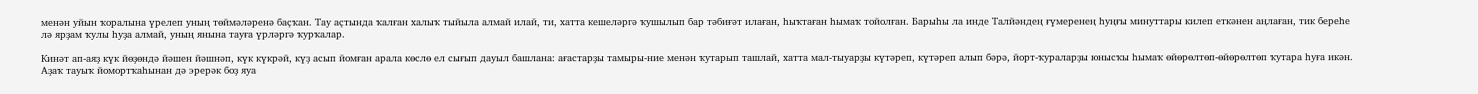менән уйын ҡоралына үрелеп уның төймәләренә баҫҡан. Тау аҫтында ҡалған халыҡ тыйыла алмай илай, ти, хатта кешеләргә ҡушылып бар тәбиғәт илаған, һыҡтаған һымаҡ тойолған. Барыһы ла инде Талйәндең ғүмеренең һуңғы минуттары килеп еткәнен аңлаған, тик береһе лә ярҙам ҡулы һуҙа алмай, уның янына тауға үрләргә ҡурҡалар.

Кинәт ап-аяҙ күк йөҙөндә йәшен йәшнәп, күк күкрәй, күҙ асып йомған арала көслө ел сығып дауыл башлана: ағастарҙы тамыры-ние менән ҡутарып ташлай, хатта мал-тыуарҙы күтәреп, күтәреп алып бәрә, йорт-ҡураларҙы юнысҡы һымаҡ өйөрөлтөп-өйөрөлтөп ҡутара һуға икән. Аҙаҡ тауыҡ йомортҡаһынан дә эрерәк боҙ яуа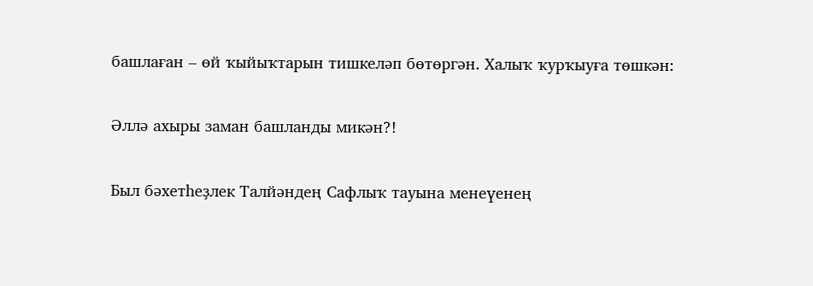башлаған – өй ҡыйыҡтарын тишкеләп бөтөргән. Халыҡ ҡурҡыуға төшкән:

Әллә ахыры заман башланды микән?!

Был бәхетһеҙлек Талйәндең Сафлыҡ тауына менеүенең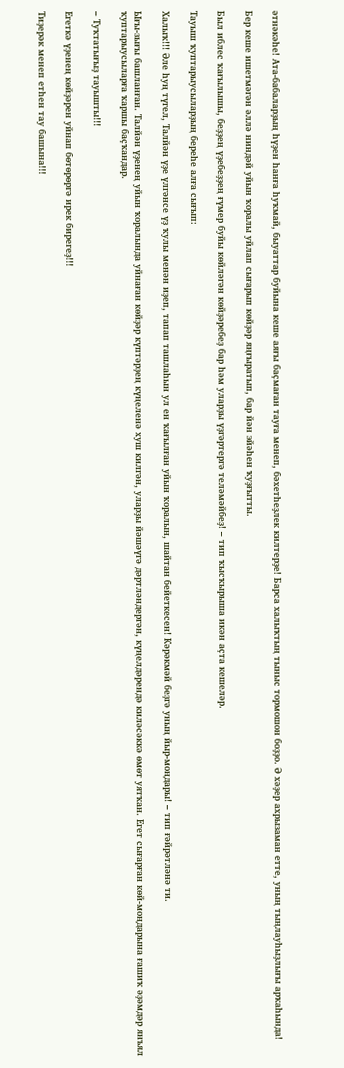әтнәкәһе! Ата-бабаларҙың һүҙен һанға һуҡмай, быуаттар буйына кеше аяғы баҫмаған тауға менеп, бәхетһеҙлек килтерҙе! Барса халыҡтың тыныс тормошон боҙҙо. Ә хәҙер ахрызаман етте, уның тыңлауһыҙлығы арҡаһында!

Бер кеше ишетмәгән әллә ниндәй уйын ҡоралы уйлап сығарып көйҙәр яңғыратып, бар йән эйәһен ҡуҙғытты.

Был иблес ҡағылышы, беҙҙең үҙебеҙҙең ғүмер буйы көйләгән көйҙәребеҙ бар һәм уларҙы үҙгәртергә теләмәйбеҙ! – тип ҡысҡырыша икән аҫта кешеләр.

Тауыш ҡуптарыусыларҙың береһе алға сығып:

Халыҡ!!! Әле һуң түгел, Талйән үҙе үлгәнсе үҙ ҡулы менән иҙеп, тапап ташлаһын ул ен ҡағылған уйын ҡоралын, шайтан бейеткесен! Кәрәкмәй беҙгә уның йыр-моңдары! – тип ғәйрәтләнә ти.

Ығы-зығы башланған. Талйән үҙенең уйын ҡоралында уйнаған көйҙәр күптәрҙең күңеленә хуш килгән, уларҙы йәшәүгә дәртләндергән, күңелдәрендә киләсәккә өмөт уятҡан. Егет сығарған көй-моңдарына ғашиҡ әҙәмдәр янъял ҡуптарыусыларға ҡаршы баҫҡандар.

– Туҡтатығыҙ тауышты!!!

Егеткә үҙенең көйҙәрен уйнап бөтөрөргә ирек бирегеҙ!!!

Тиҙерәк менеп етһен тау башына!!!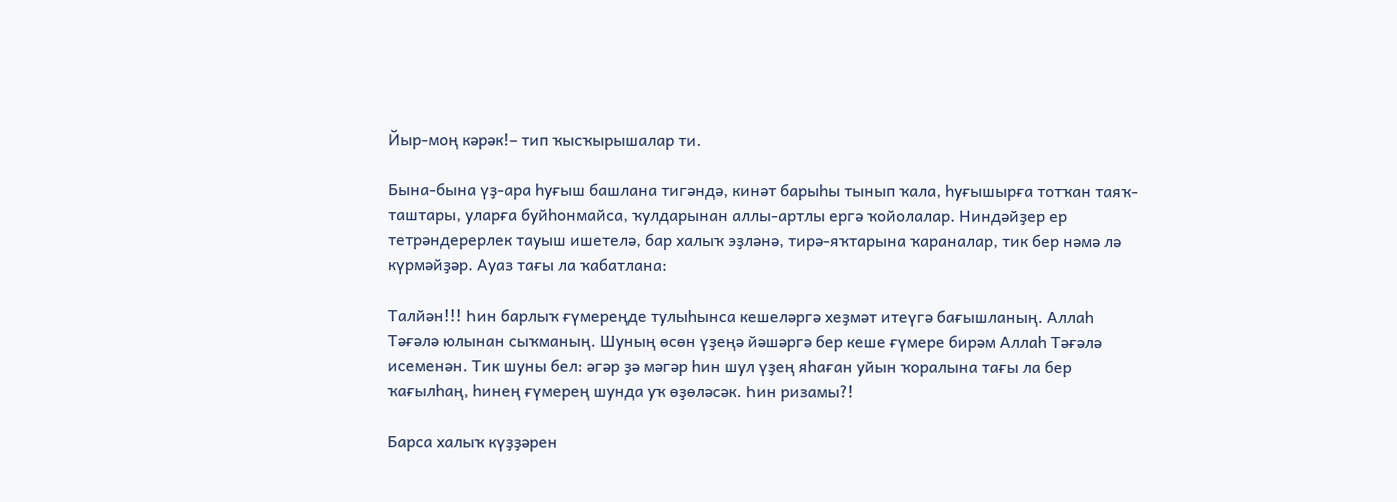Йыр-моң кәрәк!– тип ҡысҡырышалар ти.

Бына-бына үҙ-ара һуғыш башлана тигәндә, кинәт барыһы тынып ҡала, һуғышырға тотҡан таяҡ-таштары, уларға буйһонмайса, ҡулдарынан аллы-артлы ергә ҡойолалар. Ниндәйҙер ер тетрәндерерлек тауыш ишетелә, бар халыҡ эҙләнә, тирә-яҡтарына ҡараналар, тик бер нәмә лә күрмәйҙәр. Ауаз тағы ла ҡабатлана:

Талйән!!! Һин барлыҡ ғүмереңде тулыһынса кешеләргә хеҙмәт итеүгә бағышланың. Аллаһ Тәғәлә юлынан сыҡманың. Шуның өсөн үҙеңә йәшәргә бер кеше ғүмере бирәм Аллаһ Тәғәлә исеменән. Тик шуны бел: әгәр ҙә мәгәр һин шул үҙең яһаған уйын ҡоралына тағы ла бер ҡағылһаң, һинең ғүмерең шунда уҡ өҙөләсәк. Һин ризамы?!

Барса халыҡ күҙҙәрен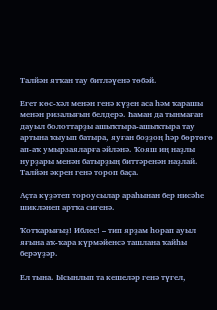Талйән ятҡан тау битләүенә төбәй.

Егет көс-хәл менән генә күҙен аса һәм ҡарашы менән ризалығын белдерә. Һаман да тынмаған дауыл болоттарҙы ашыҡтыра-ашыҡтыра тау артына ҡыуып батыра, яуған боҙҙоң һәр бөртөгө ап-аҡ умырзаяларға әйләнә. Ҡояш иң наҙлы нурҙары менән батырҙың биттәренән наҙлай. Талйән әкрен генә тороп баҫа.

Аҫта күҙәтеп тороусылар араһынан бер нисәһе шикләнеп артҡа сигенә.

Ҡотҡарығыҙ! Иблес! – тип ярҙам һорап ауыл яғына аҡ-ҡара күрмәйенсә ташлана ҡайһы берәүҙәр.

Ел тына. Ысынлып та кешеләр генә түгел,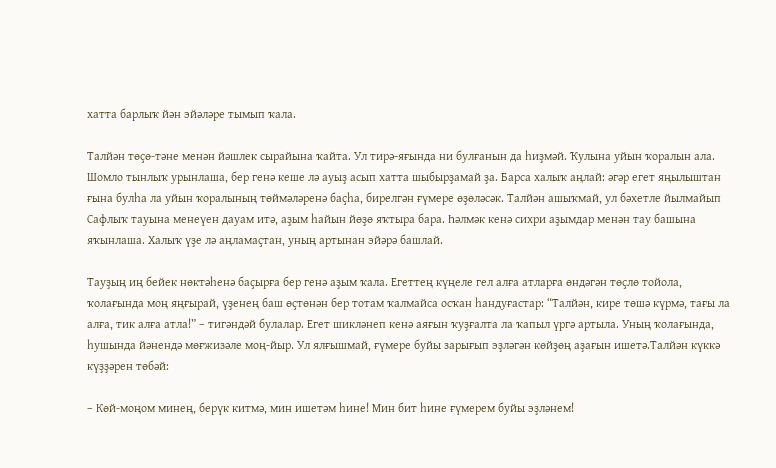хатта барлыҡ йән эйәләре тымып ҡала.

Талйән төҫө-тәне менән йәшлек сырайына ҡайта. Ул тирә-яғында ни булғанын да һиҙмәй. Ҡулына уйын ҡоралын ала. Шомло тынлыҡ урынлаша, бер генә кеше лә ауыҙ асып хатта шыбырҙамай ҙа. Барса халыҡ аңлай: әгәр егет яңылыштан ғына булһа ла уйын ҡоралының төймәләренә баҫһа, бирелгән ғүмере өҙөләсәк. Талйән ашыҡмай, ул бәхетле йылмайып Сафлыҡ тауына менеүен дауам итә, аҙым һайын йөҙө яҡтыра бара. Һәлмәк кенә сихри аҙымдар менән тау башына яҡынлаша. Халыҡ үҙе лә аңламаҫтан, уның артынан эйәрә башлай.

Тауҙың иң бейек нөктәһенә баҫырға бер генә аҙым ҡала. Егеттең күңеле гел алға атларға өндәгән төҫлө тойола, ҡолағында моң яңғырай, үҙенең баш өҫтөнән бер тотам ҡалмайса осҡан һандуғастар: “Талйән, кире төшә күрмә, тағы ла алға, тик алға атла!” – тигәндәй булалар. Егет шикләнеп кенә аяғын ҡуҙғалта ла ҡапыл үргә артыла. Уның ҡолағында, һушында йәнендә мөғжизәле моң-йыр. Ул ялғышмай, ғүмере буйы зарығып эҙләгән көйҙөң аҙағын ишетә.Талйән күккә күҙҙәрен төбәй:

– Көй-моңом минең, берүк китмә, мин ишетәм һине! Мин бит һине ғүмерем буйы эҙләнем!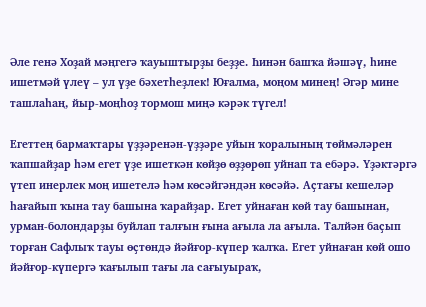Әле генә Хоҙай мәңгегә ҡауыштырҙы беҙҙе. Һинән башҡа йәшәү, һине ишетмәй үлеү – ул үҙе бәхетһеҙлек! Юғалма, моңом минең! Әгәр мине ташлаһаң, йыр-моңһоҙ тормош миңә кәрәк түгел!

Егеттең бармаҡтары үҙҙәренән-үҙҙәре уйын ҡоралының төймәләрен ҡапшайҙар һәм егет үҙе ишеткән көйҙө өҙҙөрөп уйнап та ебәрә. Үҙәктәргә үтеп инерлек моң ишетелә һәм көсәйгәндән көсәйә. Аҫтағы кешеләр һағайып ҡына тау башына ҡарайҙар. Егет уйнаған көй тау башынан, урман-болондарҙы буйлап талғын ғына ағыла ла ағыла. Талйән баҫып торған Сафлыҡ тауы өҫтөндә йәйғор-күпер ҡалҡа. Егет уйнаған көй ошо йәйғор-күпергә ҡағылып тағы ла сағыуыраҡ,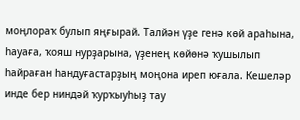моңлораҡ булып яңғырай. Талйән үҙе генә көй араһына, һауаға, ҡояш нурҙарына, үҙенең көйөнә ҡушылып һайраған һандуғастарҙың моңона иреп юғала. Кешеләр инде бер ниндәй ҡурҡыуһыҙ тау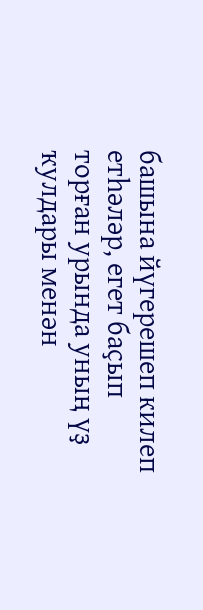башына йүгерешеп килеп етһәләр, егет баҫып торған урында уның үҙ ҡулдары менән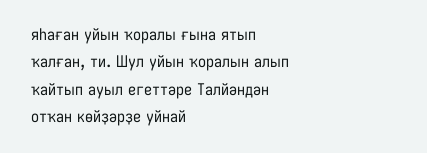яһаған уйын ҡоралы ғына ятып ҡалған, ти. Шул уйын ҡоралын алып ҡайтып ауыл егеттәре Талйәндән отҡан көйҙәрҙе уйнай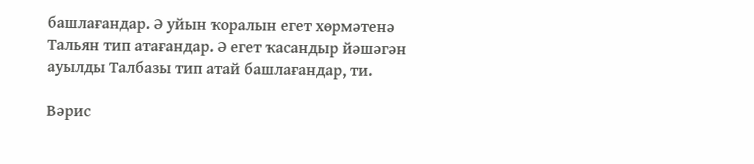башлағандар. Ә уйын ҡоралын егет хөрмәтенә Тальян тип атағандар. Ә егет ҡасандыр йәшәгән ауылды Талбазы тип атай башлағандар, ти.

Вәрис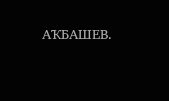АҠБАШЕВ.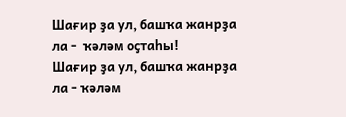Шағир ҙа ул, башҡа жанрҙа ла -  ҡәләм оҫтаһы!
Шағир ҙа ул, башҡа жанрҙа ла - ҡәләм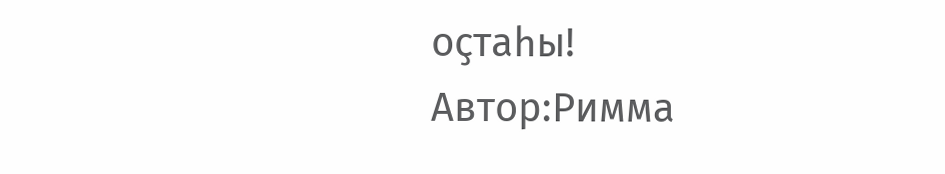оҫтаһы!
Автор:Римма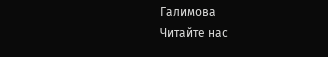Галимова
Читайте нас